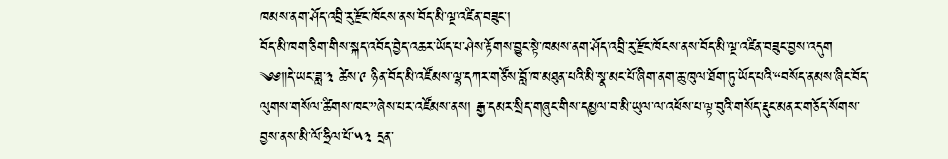ཁམས་ནག་ཤོད་འབྲི་རུ་རྫོང་ཁོངས་ནས་བོད་མི་ལྔ་འཛིན་བཟུང་།
བོད་མི་ཁག་ཅིག་གིས་སྐད་འབོད་བྱེད་འཆར་ཡོད་པ་ཤེས་རྟོགས་བྱུང་སྟེ་ཁམས་ནག་ཤོད་འབྲི་རུ་རྫོང་ཁོངས་ནས་བོད་མི་ལྔ་འཛིན་བཟུང་བྱས་འདུག
༄༅༎དེ་ཡང་ཟླ་༣ ཚེས་༩ ཉིན་བོད་མི་འཛོམས་ལྷ་དཀར་གཙོས་བློ་ཁ་མཐུན་པའི་མི་སྣ་མང་པོ་ཞིག་ནག་ཆུ་ཁུལ་ཐོག་ཏུ་ཡོད་པའི་“བསོད་ནམས་ཞིང་བོད་ལུགས་གསོལ་ཚིགས་ཁང་”ཞེས་པར་འཛོམས་ནས། རྒྱ་དམར་སྲིད་གཞུང་གིས་དམྱལ་བ་མི་ཡུལ་ལ་འཕོས་པ་ལྟ་བུའི་གསོད་རྡུང་མནར་གཅོད་སོགས་བྱས་ནས་མི་ལོ་ཧྲིལ་པོ་༥༣ དྲན་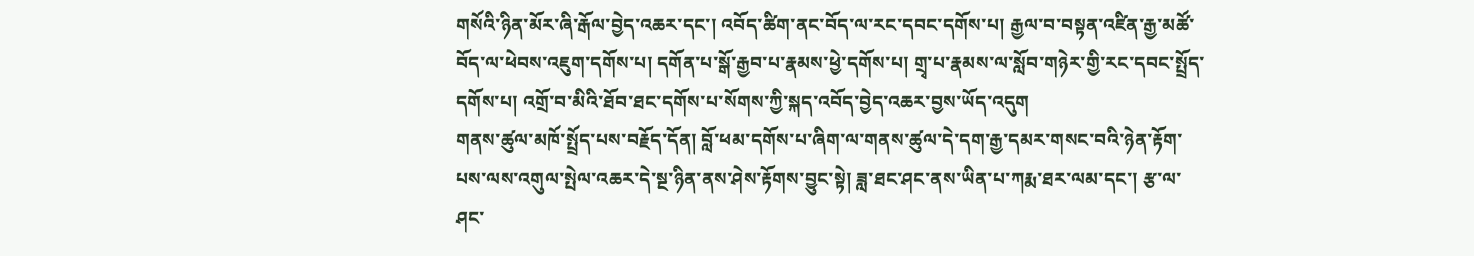གསོའི་ཉིན་མོར་ཞི་རྒོལ་བྱེད་འཆར་དང་། འབོད་ཚིག་ནང་བོད་ལ་རང་དབང་དགོས་པ། རྒྱལ་བ་བསྟན་འཛིན་རྒྱ་མཚོ་བོད་ལ་ཕེབས་འཇུག་དགོས་པ། དགོན་པ་སྒོ་རྒྱབ་པ་རྣམས་ཕྱེ་དགོས་པ། གྲྭ་པ་རྣམས་ལ་སློབ་གཉེར་གྱི་རང་དབང་སྤྲོད་དགོས་པ། འགྲོ་བ་མིའི་ཐོབ་ཐང་དགོས་པ་སོགས་ཀྱི་སྐད་འབོད་བྱེད་འཆར་བྱས་ཡོད་འདུག
གནས་ཚུལ་མཁོ་སྤྲོད་པས་བརྗོད་དོན། བློ་ཕམ་དགོས་པ་ཞིག་ལ་གནས་ཚུལ་དེ་དག་རྒྱ་དམར་གསང་བའི་ཉེན་རྟོག་པས་ལས་འགུལ་སྤེལ་འཆར་དེ་སྔ་ཉིན་ནས་ཤེས་རྟོགས་བྱུང་སྟེ། ཟླ་ཐང་ཤང་ནས་ཡིན་པ་ཀརྨ་ཐར་ལམ་དང་། རྩ་ལ་ཤང་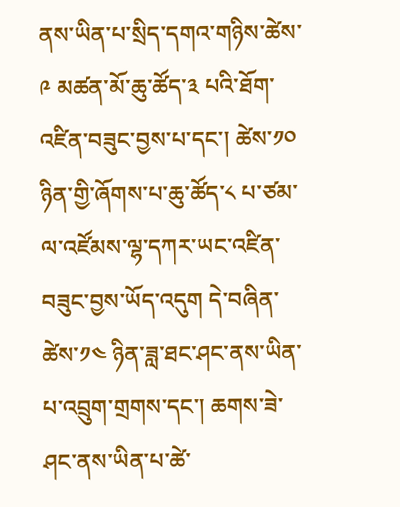ནས་ཡིན་པ་སྲིད་དགའ་གཉིས་ཚེས་༩ མཚན་མོ་ཆུ་ཚོད་༣ པའི་ཐོག་འཛིན་བཟུང་བྱས་པ་དང་། ཚེས་༡༠ ཉིན་གྱི་ཞོགས་པ་ཆུ་ཚོད་༨ པ་ཙམ་ལ་འཛོམས་ལྷ་དཀར་ཡང་འཛིན་བཟུང་བྱས་ཡོད་འདུག དེ་བཞིན་ཚེས་༡༤ ཉིན་ཟླ་ཐང་ཤང་ནས་ཡིན་པ་འབྲུག་གྲགས་དང་། ཆགས་ཟེ་ཤང་ནས་ཡིན་པ་ཚེ་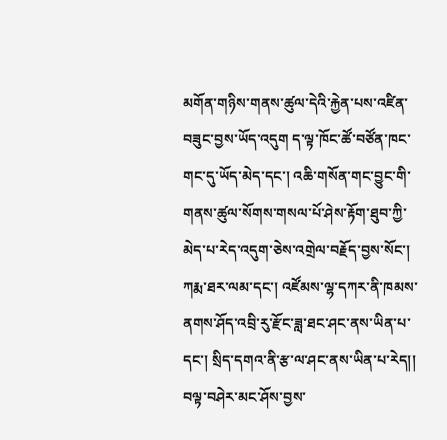མགོན་གཉིས་གནས་ཚུལ་དེའི་རྐྱེན་པས་འཛིན་བཟུང་བྱས་ཡོད་འདུག ད་ལྟ་ཁོང་ཚོ་བཙོན་ཁང་གང་དུ་ཡོད་མེད་དང་། འཆི་གསོན་གང་བྱུང་གི་གནས་ཚུལ་སོགས་གསལ་པོ་ཤེས་རྟོག་ཐུབ་ཀྱི་མེད་པ་རེད་འདུག་ཅེས་འགྲེལ་བརྗོད་བྱས་སོང་། ཀརྨ་ཐར་ལམ་དང་། འཛོམས་ལྷ་དཀར་ནི་ཁམས་ནགས་ཤོད་འབྲི་རུ་རྫོང་ཟླ་ཐང་ཤང་ནས་ཡིན་པ་དང་། སྲིད་དགའ་ནི་རྩ་ལ་ཤང་ནས་ཡིན་པ་རེད།།
བལྟ་བཤེར་མང་ཤོས་བྱས་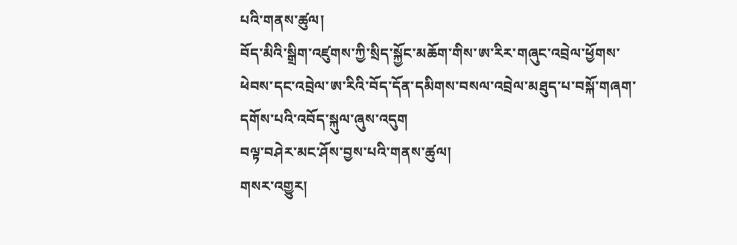པའི་གནས་ཚུལ།
བོད་མིའི་སྒྲིག་འཛུགས་ཀྱི་སྲིད་སྐྱོང་མཆོག་གིས་ཨ་རིར་གཞུང་འབྲེལ་ཕྱོགས་ཕེབས་དང་འབྲེལ་ཨ་རིའི་བོད་དོན་དམིགས་བསལ་འབྲེལ་མཐུད་པ་བསྐོ་གཞག་དགོས་པའི་འབོད་སྐུལ་ཞུས་འདུག
བལྟ་བཤེར་མང་ཤོས་བྱས་པའི་གནས་ཚུལ།
གསར་འགྱུར།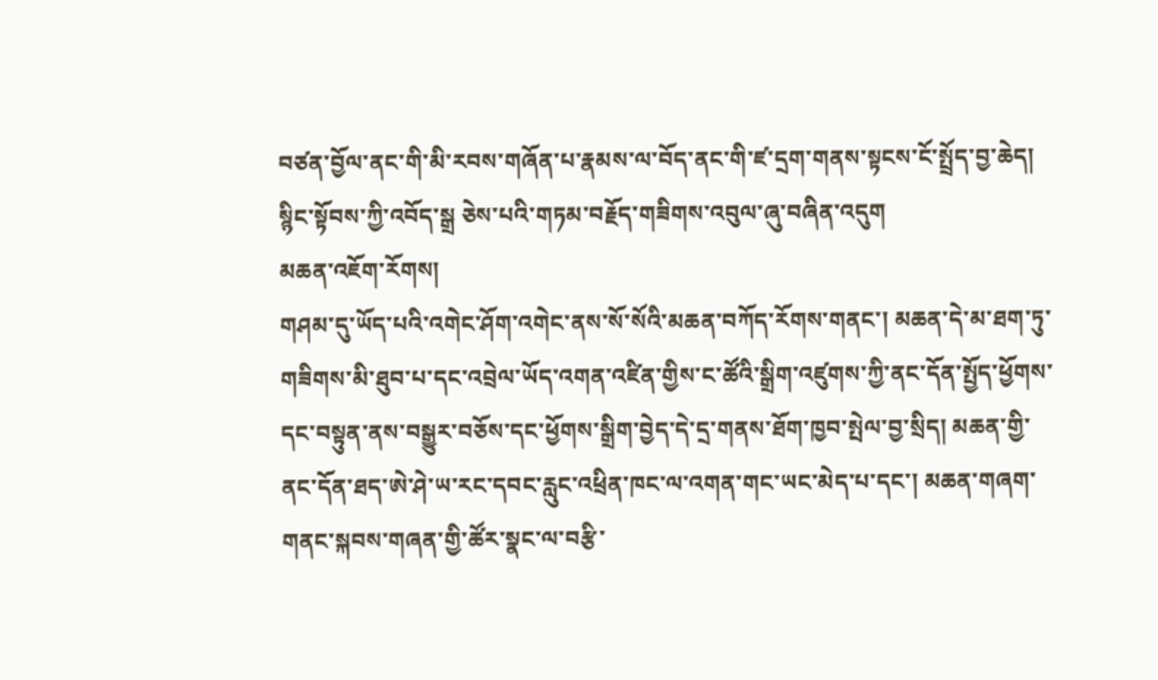བཙན་བྱོལ་ནང་གི་མི་རབས་གཞོན་པ་རྣམས་ལ་བོད་ནང་གི་ཛ་དྲག་གནས་སྟངས་ངོ་སྤྲོད་བྱ་ཆེད། སྙིང་སྟོབས་ཀྱི་འབོད་སྒྲ ཅེས་པའི་གཏམ་བརྗོད་གཟིགས་འབུལ་ཞུ་བཞིན་འདུག
མཆན་འཇོག་རོགས།
གཤམ་དུ་ཡོད་པའི་འགེང་ཤོག་འགེང་ནས་སོ་སོའི་མཆན་བཀོད་རོགས་གནང་། མཆན་དེ་མ་ཐག་ཏུ་གཟིགས་མི་ཐུབ་པ་དང་འབྲེལ་ཡོད་འགན་འཛིན་གྱིས་ང་ཚོའི་སྒྲིག་འཛུགས་ཀྱི་ནང་དོན་སྤྱོད་ཕྱོགས་དང་བསྟུན་ནས་བསྒྱུར་བཅོས་དང་ཕྱོགས་སྒྲིག་བྱེད་དེ་དྲ་གནས་ཐོག་ཁྱབ་སྤེལ་བྱ་སྲིད། མཆན་གྱི་ནང་དོན་ཐད་ཨེ་ཤེ་ཡ་རང་དབང་རླུང་འཕྲིན་ཁང་ལ་འགན་གང་ཡང་མེད་པ་དང་། མཆན་གཞག་གནང་སྐབས་གཞན་གྱི་ཚོར་སྣང་ལ་བརྩི་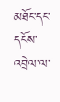མཐོང་དང་དངོས་འབྲེལ་ལ་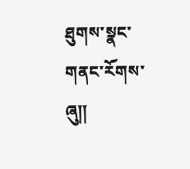ཐུགས་སྣང་གནང་རོགས་ཞུ༎